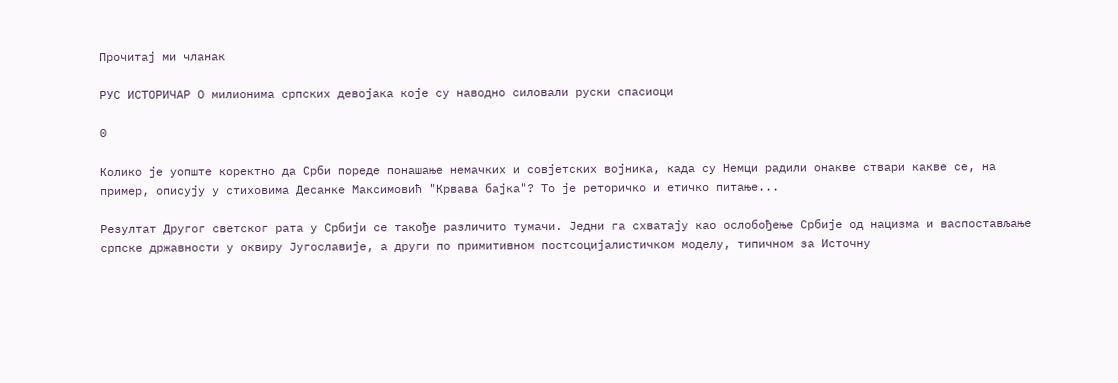Прочитај ми чланак

РУС ИСТОРИЧАР О милионима српских девојака које су наводно силовали руски спасиоци

0

Колико је уопште коректно да Срби пореде понашање немачких и совјетских војника, када су Немци радили онакве ствари какве се, на пример, описују у стиховима Десанке Максимовић "Крвава бајка"? То је реторичко и етичко питање...

Резултат Другог светског рата у Србији се такође различито тумачи. Једни га схватају као ослобођење Србије од нацизма и васпостављање српске државности у оквиру Југославије, а други по примитивном постсоцијалистичком моделу, типичном за Источну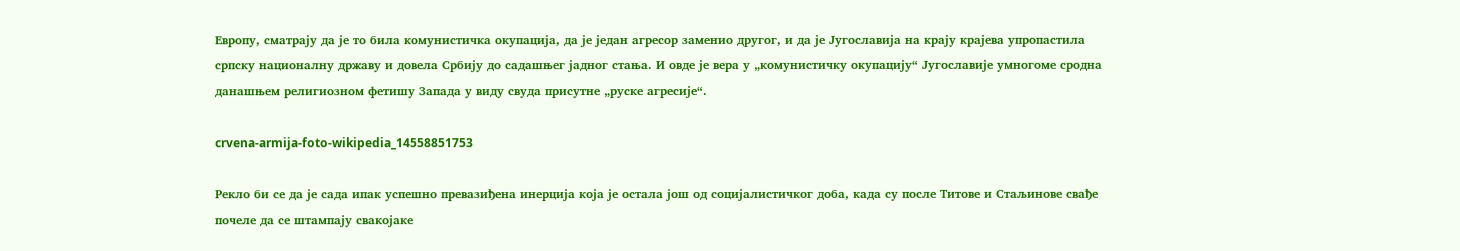Европу, сматрају да је то била комунистичка окупација, да је један агресор заменио другог, и да је Југославија на крају крајева упропастила српску националну државу и довела Србију до садашњег јадног стања. И овде је вера у „комунистичку окупацију“ Југославије умногоме сродна данашњем религиозном фетишу Запада у виду свуда присутне „руске агресије“.

crvena-armija-foto-wikipedia_14558851753

Рекло би се да је сада ипак успешно превазиђена инерција која је остала још од социјалистичког доба, када су после Титове и Стаљинове свађе почеле да се штампају свакојаке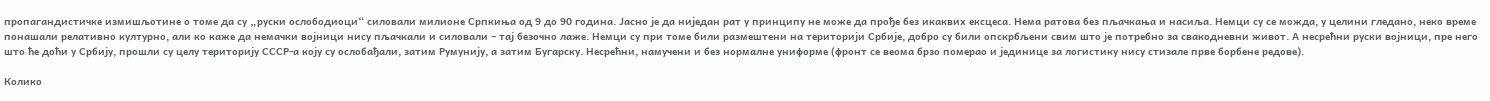пропагандистичке измишљотине о томе да су „руски ослободиоци“ силовали милионе Српкиња од 9 до 90 година. Јасно је да ниједан рат у принципу не може да прође без икаквих ексцеса. Нема ратова без пљачкања и насиља. Немци су се можда, у целини гледано, неко време понашали релативно културно, али ко каже да немачки војници нису пљачкали и силовали – тај безочно лаже. Немци су при томе били размештени на територији Србије, добро су били опскрбљени свим што је потребно за свакодневни живот. А несрећни руски војници, пре него што ће доћи у Србију, прошли су целу територију СССР-а коју су ослобађали, затим Румунију, а затим Бугарску. Несрећни, намучени и без нормалне униформе (фронт се веома брзо померао и јединице за логистику нису стизале прве борбене редове).

Колико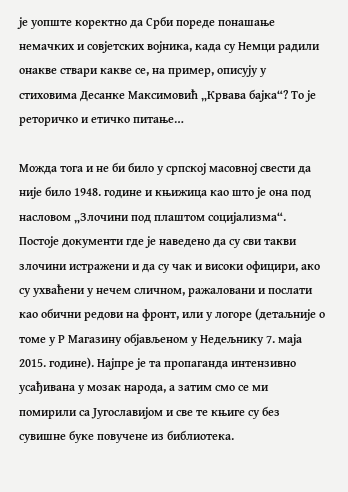је уопште коректно да Срби пореде понашање немачких и совјетских војника, када су Немци радили онакве ствари какве се, на пример, описују у стиховима Десанке Максимовић „Крвава бајка“? То је реторичко и етичко питање…

Можда тога и не би било у српској масовној свести да није било 1948. године и књижица као што је она под насловом „Злочини под плаштом социјализма“. Постоје документи где је наведено да су сви такви злочини истражени и да су чак и високи официри, ако су ухваћени у нечем сличном, ражаловани и послати као обични редови на фронт, или у логоре (детаљније о томе у Р Магазину објављеном у Недељнику 7. маја 2015. године). Најпре је та пропаганда интензивно усађивана у мозак народа, а затим смо се ми помирили са Југославијом и све те књиге су без сувишне буке повучене из библиотека.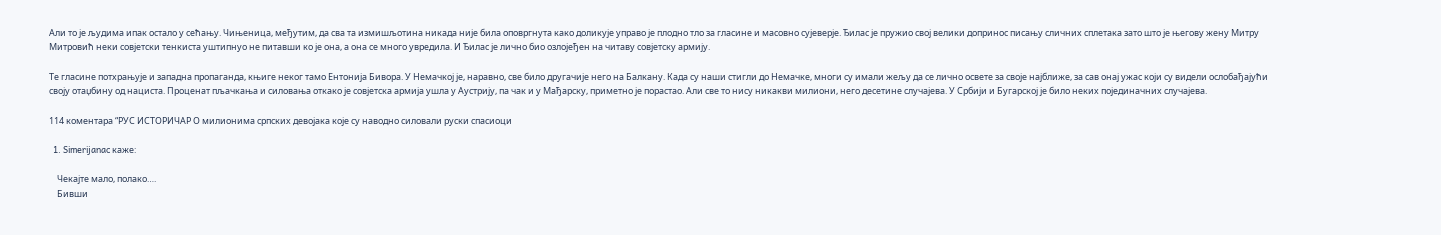Али то је људима ипак остало у сећању. Чињеница, међутим, да сва та измишљотина никада није била оповргнута како доликује управо је плодно тло за гласине и масовно сујеверје. Ђилас је пружио свој велики допринос писању сличних сплетака зато што је његову жену Митру Митровић неки совјетски тенкиста уштипнуо не питавши ко је она, а она се много увредила. И Ђилас је лично био озлојеђен на читаву совјетску армију.

Те гласине потхрањује и западна пропаганда, књиге неког тамо Ентонија Бивора. У Немачкој је, наравно, све било другачије него на Балкану. Када су наши стигли до Немачке, многи су имали жељу да се лично освете за своје најближе, за сав онај ужас који су видели ослобађајући своју отаџбину од нациста. Проценат пљачкања и силовања откако је совјетска армија ушла у Аустрију, па чак и у Мађарску, приметно је порастао. Али све то нису никакви милиони, него десетине случајева. У Србији и Бугарској је било неких појединачних случајева.

114 коментара “РУС ИСТОРИЧАР О милионима српских девојака које су наводно силовали руски спасиоци

  1. Simerijanac каже:

    Чекајте мало, полако….
    Бивши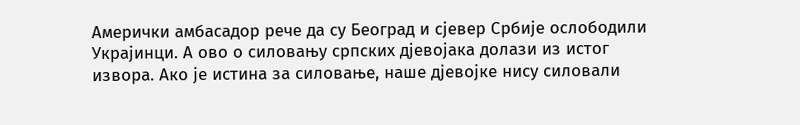Амерички амбасадор рече да су Београд и сјевер Србије ослободили Украјинци. А ово о силовању српских дјевојака долази из истог извора. Ако је истина за силовање, наше дјевојке нису силовали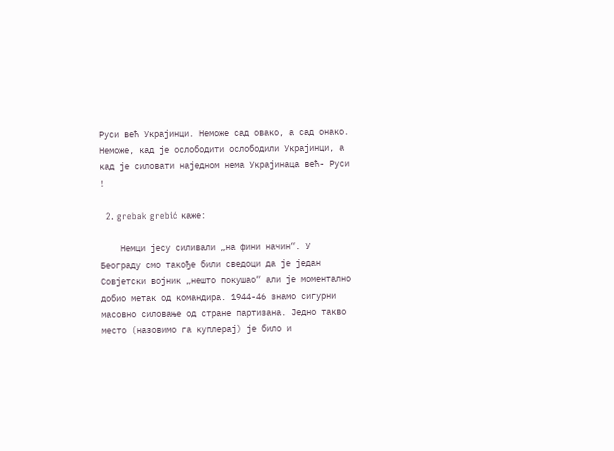Руси већ Украјинци. Неможе сад овако, а сад онако. Неможе, кад је ослободити ослободили Украјинци, а кад је силовати наједном нема Украјинаца већ- Руси !

  2. grebak grebić каже:

    Немци јесу силивали „на фини начин“. У Београду смо такође били сведоци да је један Совјетски војник „нешто покушао“ али је моментално добио метак од командира. 1944-46 знамо сигурни масовно силовање од стране партизана. Једно такво место (назовимо га куплерај) је било и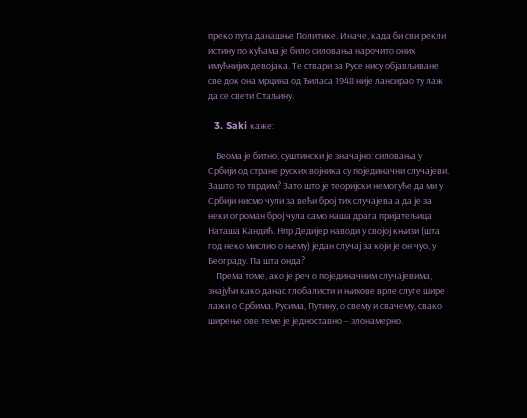преко пута данашње Политике. Иначе, када би сви рекли истину по кућама је било силовања нарочито оних имућнијих девојака. Те ствари за Русе нису објављиване све док она мрцина од Ђиласа 1948 није лансирао ту лаж да се свети Стаљину.

  3. Saki каже:

    Веома је битно, суштински је значајно: силовања у Србији од стране руских војника су појединачни случајеви. Зашто то тврдим? Зато што је теоријски немогуће да ми у Србији нисмо чули за већи број тих случајева а да је за неки огроман број чула само наша драга пријатељица Наташа Кандић. Нпр Дедијер наводи у својој књизи (шта год неко мислио о њему) један случај за који је он чуо, у Београду. Па шта онда?
    Према томе, ако је реч о појединачним случајевима, знајући како данас глобалисти и њихове врле слуге шире лажи о Србима, Русима, Путину, о свему и свачему, свако ширење ове теме је једноставно – злонамерно.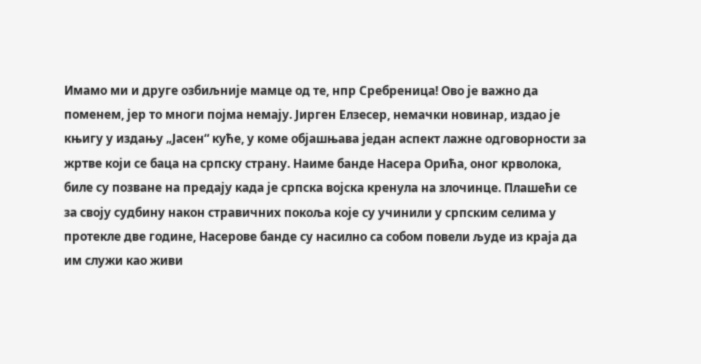Имамо ми и друге озбиљније мамце од те, нпр Сребреница! Ово је важно да поменем, јер то многи појма немају. Јирген Елзесер, немачки новинар, издао је књигу у издању „Јасен“ куће, у коме објашњава један аспект лажне одговорности за жртве који се баца на српску страну. Наиме банде Насера Орића, оног крволока, биле су позване на предају када је српска војска кренула на злочинце. Плашећи се за своју судбину након стравичних покоља које су учинили у српским селима у протекле две године, Насерове банде су насилно са собом повели људе из краја да им служи као живи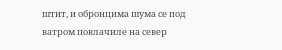штит, и обронцима шума се под ватром повлачиле на север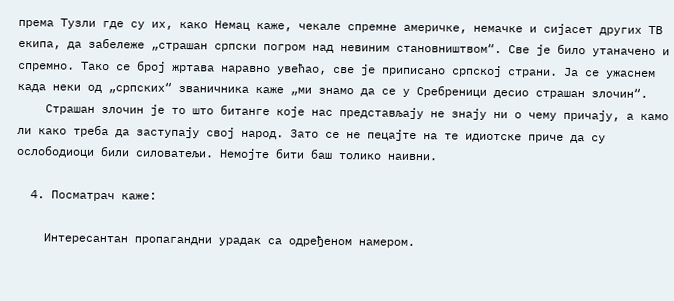према Тузли где су их, како Немац каже, чекале спремне америчке, немачке и сијасет других ТВ екипа, да забележе „страшан српски погром над невиним становништвом“. Све је било утаначено и спремно. Тако се број жртава наравно увећао, све је приписано српској страни. Ја се ужаснем када неки од „српских“ званичника каже „ми знамо да се у Сребреници десио страшан злочин“.
    Страшан злочин је то што битанге које нас представљају не знају ни о чему причају, а камо ли како треба да заступају свој народ. Зато се не пецајте на те идиотске приче да су ослободиоци били силоватељи. Немојте бити баш толико наивни.

  4. Посматрач каже:

    Интересантан пропагандни урадак са одређеном намером.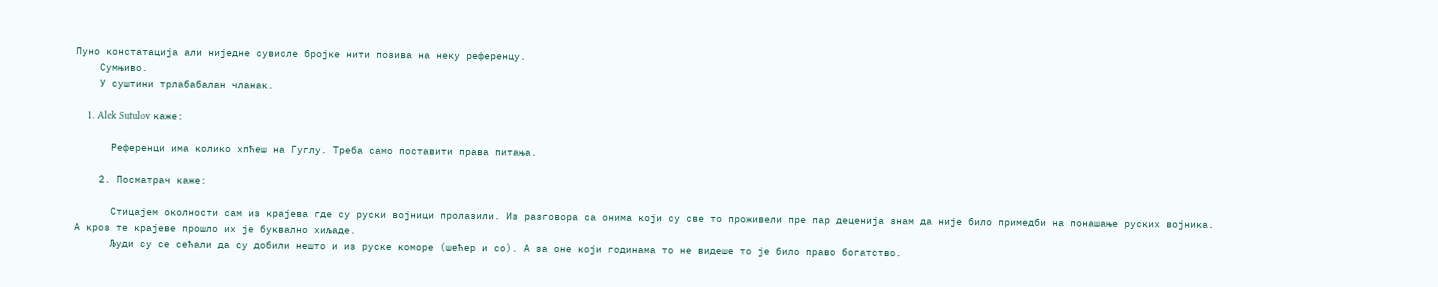Пуно констатација али ниједне сувисле бројке нити позива на неку референцу.
    Сумњиво.
    У суштини трлабабалан чланак.

    1. Alek Sutulov каже:

      Референци има колико хпћеш на Гуглу. Треба само поставити права питања.

    2. Посматрач каже:

      Стицајем околности сам из крајева где су руски војници пролазили. Из разговора са онима који су све то проживели пре пар деценија знам да није било примедби на понашање руских војника. А кроз те крајеве прошло их је буквално хиљаде.
      Људи су се сећали да су добили нешто и из руске коморе (шећер и со). А за оне који годинама то не видеше то је било право богатство.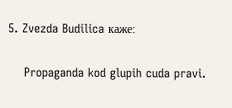5. Zvezda Budilica каже:

    Propaganda kod glupih cuda pravi.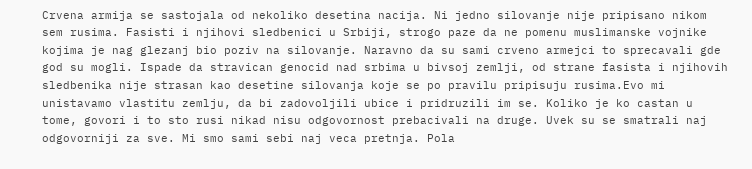Crvena armija se sastojala od nekoliko desetina nacija. Ni jedno silovanje nije pripisano nikom sem rusima. Fasisti i njihovi sledbenici u Srbiji, strogo paze da ne pomenu muslimanske vojnike kojima je nag glezanj bio poziv na silovanje. Naravno da su sami crveno armejci to sprecavali gde god su mogli. Ispade da stravican genocid nad srbima u bivsoj zemlji, od strane fasista i njihovih sledbenika nije strasan kao desetine silovanja koje se po pravilu pripisuju rusima.Evo mi unistavamo vlastitu zemlju, da bi zadovoljili ubice i pridruzili im se. Koliko je ko castan u tome, govori i to sto rusi nikad nisu odgovornost prebacivali na druge. Uvek su se smatrali naj odgovorniji za sve. Mi smo sami sebi naj veca pretnja. Pola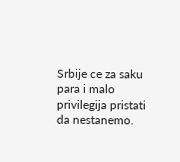Srbije ce za saku para i malo privilegija pristati da nestanemo.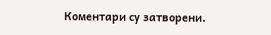Коментари су затворени.